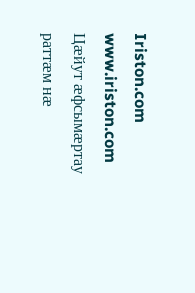Iriston.com
www.iriston.com
Цæйут æфсымæртау раттæм нæ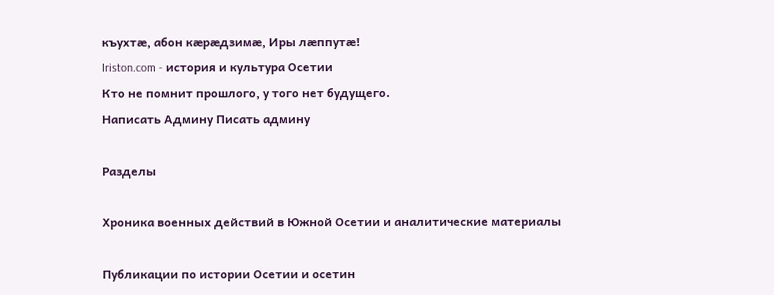къухтæ, абон кæрæдзимæ, Иры лæппутæ!
Iriston.com - история и культура Осетии
Кто не помнит прошлого, у того нет будущего.
Написать Админу Писать админу

Разделы

Хроника военных действий в Южной Осетии и аналитические материалы

Публикации по истории Осетии и осетин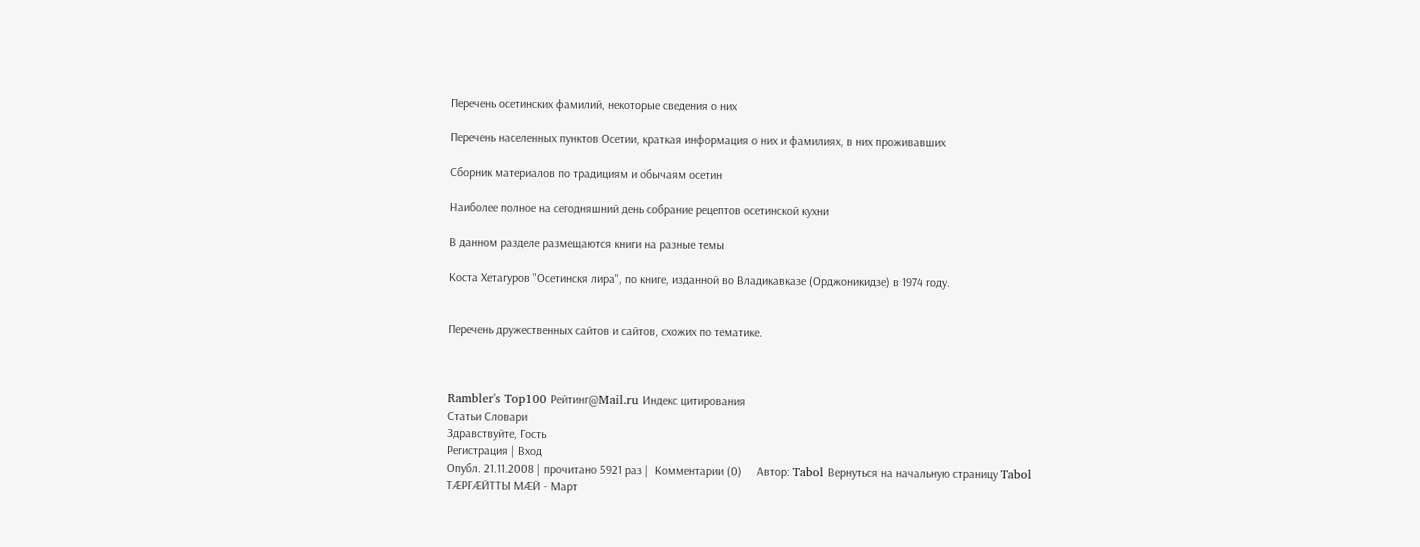Перечень осетинских фамилий, некоторые сведения о них

Перечень населенных пунктов Осетии, краткая информация о них и фамилиях, в них проживавших

Сборник материалов по традициям и обычаям осетин

Наиболее полное на сегодняшний день собрание рецептов осетинской кухни

В данном разделе размещаются книги на разные темы

Коста Хетагуров "Осетинскя лира", по книге, изданной во Владикавказе (Орджоникидзе) в 1974 году.


Перечень дружественных сайтов и сайтов, схожих по тематике.



Rambler's Top100 Рейтинг@Mail.ru Индекс цитирования
Статьи Словари
Здравствуйте, Гость
Регистрация | Вход
Опубл. 21.11.2008 | прочитано 5921 раз |  Комментарии (0)     Автор: Tabol Вернуться на начальную страницу Tabol
ТÆРГÆЙТТЫ МÆЙ - Март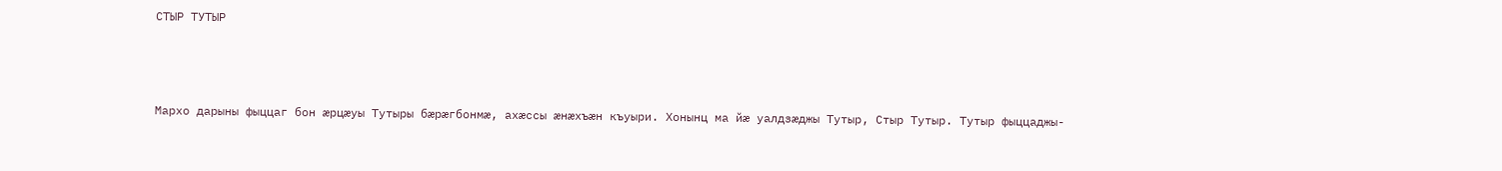СТЫР ТУТЫР



Мархо дарыны фыццаг бон æрцæуы Тутыры бæрæгбонмæ, ахæссы æнæхъæн къуыри. Хонынц ма йæ уалдзæджы Тутыр, Стыр Тутыр. Тутыр фыццаджы-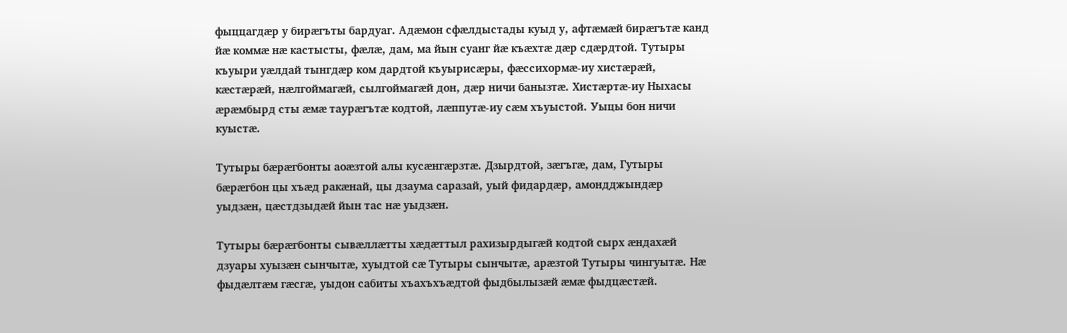фыццагдæр у бирæгъты бардуаг. Адæмон сфæлдыстады куыд у, афтæмæй бирæгътæ канд йæ коммæ нæ кастысты, фæлæ, дам, ма йын суанг йæ къæхтæ дæр сдæрдтой. Тутыры къуыри уæлдай тынгдæр ком дардтой къуырисæры, фæссихормæ-иу хистæрæй, кæстæрæй, нæлгоймагæй, сылгоймагæй дон, дæр ничи банызтæ. Хистæртæ-иу Ныхасы æрæмбырд сты æмæ таурæгътæ кодтой, лæппутæ-иу сæм хъуыстой. Уыцы бон ничи куыстæ.

Тутыры бæрæгбонты аоæзтой алы кусæнгæрзтæ. Дзырдтой, зæгъгæ, дам, Гутыры бæрæгбон цы хъæд ракæнай, цы дзаума саразай, уый фидардæр, амондджындæр уыдзæн, цæстдзыдæй йын тас нæ уыдзæн.

Тутыры бæрæгбонты сывæллæтты хæдæттыл рахизырдыгæй кодтой сырх æндахæй дзуары хуызæн сынчытæ, хуыдтой сæ Тутыры сынчытæ, арæзтой Тутыры чингуытæ. Нæ фыдæлтæм гæсгæ, уыдон сабиты хъахъхъæдтой фыдбылызæй æмæ фыдцæстæй.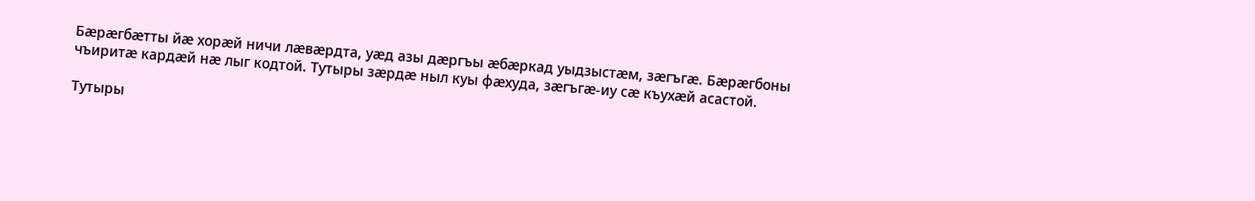Бæрæгбæтты йæ хорæй ничи лæвæрдта, уæд азы дæргъы æбæркад уыдзыстæм, зæгъгæ. Бæрæгбоны чъиритæ кардæй нæ лыг кодтой. Тутыры зæрдæ ныл куы фæхуда, зæгъгæ-иу сæ къухæй асастой.

Тутыры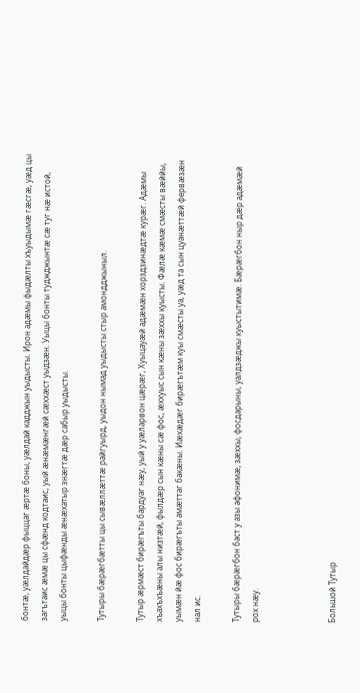бонтæ, уæлдайдæр фыццаг æртæ боны, уæлдай кадджын уыдысты. Ирон адæмы фыдæлты хъуыдымæ гæсгæ, уæд цы загътаис æмæ цы сфæнд кодтаис, уый æнæмæнгæй сæххæст уыдзæн. Уыцы бонты туджджынтæ сæ туг нæ истой, уыцы бонты цыфæнды æнæхатыр знæгтæ дæр сабыр уыдысты.

Тутыры бæрæгбæтты цы сывæллæттæ райгуырд, уыдон нымад уыдысты стыр амондджыныл.

Тутыр æрмæст бирæгъты бардуаг нæу, уый у уæларвон цæрæг, Хуыцауæй адæмæн хорздзинæдтæ курæг. Адæмы хъахъхъæны алы низтæй, фылдæр сын кæны сæ фос, æххуыс сын кæны зæххы куысты. Фæлæ кæмæ смæсты вæййы, уымæн йæ фос бирæгъты амæттаг бакæны. Иæхæдæг бирæгътæм куы смæсты уа, уæд та сын цуанæттæй фервæзæн нал ис.

Тутыры бæрæгбон баст у азы афонимæ, зæххы, фосдарыны, уалдзæджы куыстытимæ. Бæрæгбон ныр дæр адæмæй рох нæу.



Большой Тутыр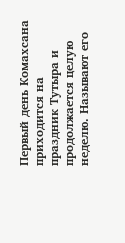Первый день Комахсана приходится на праздник Тутыра и продолжается целую неделю. Называют его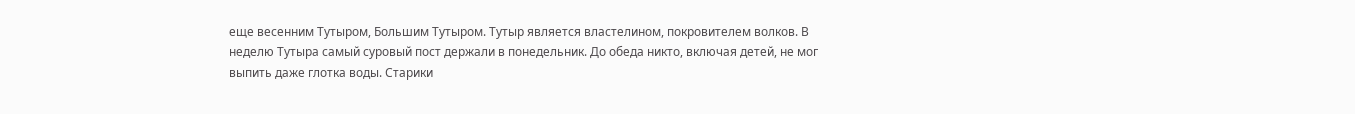еще весенним Тутыром, Большим Тутыром. Тутыр является властелином, покровителем волков. В неделю Тутыра самый суровый пост держали в понедельник. До обеда никто, включая детей, не мог выпить даже глотка воды. Старики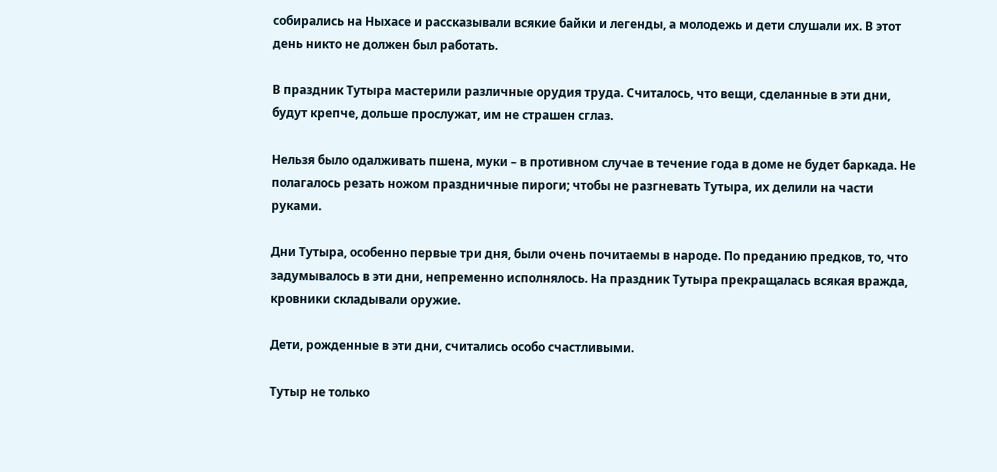собирались на Ныхасе и рассказывали всякие байки и легенды, а молодежь и дети слушали их. В этот день никто не должен был работать.

В праздник Тутыра мастерили различные орудия труда. Считалось, что вещи, сделанные в эти дни, будут крепче, дольше прослужат, им не страшен сглаз.

Нельзя было одалживать пшена, муки – в противном случае в течение года в доме не будет баркада. Не полагалось резать ножом праздничные пироги; чтобы не разгневать Тутыра, их делили на части руками.

Дни Тутыра, особенно первые три дня, были очень почитаемы в народе. По преданию предков, то, что задумывалось в эти дни, непременно исполнялось. На праздник Тутыра прекращалась всякая вражда, кровники складывали оружие.

Дети, рожденные в эти дни, считались особо счастливыми.

Тутыр не только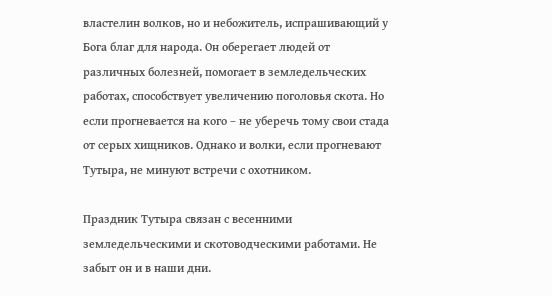властелин волков, но и небожитель, испрашивающий у Бога благ для народа. Он оберегает людей от различных болезней, помогает в земледельческих работах, способствует увеличению поголовья скота. Но если прогневается на кого – не уберечь тому свои стада от серых хищников. Однако и волки, если прогневают Тутыра, не минуют встречи с охотником.

Праздник Тутыра связан с весенними земледельческими и скотоводческими работами. Не забыт он и в наши дни.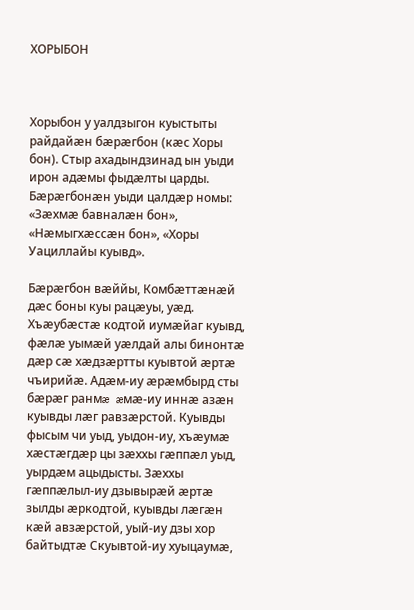ХОРЫБОН



Хорыбон у уалдзыгон куыстыты райдайæн бæрæгбон (кæс Хоры бон). Стыр ахадындзинад ын уыди ирон адæмы фыдæлты царды. Бæрæгбонæн уыди цалдæр номы: «Зæхмæ бавналæн бон», «Нæмыгхæссæн бон», «Хоры Уациллайы куывд».

Бæрæгбон вæййы, Комбæттæнæй дæс боны куы рацæуы, уæд. Хъæубæстæ кодтой иумæйаг куывд, фæлæ уымæй уæлдай алы бинонтæ дæр сæ хæдзæртты куывтой æртæ чъирийæ. Адæм-иу æрæмбырд сты бæрæг ранмæ æмæ-иу иннæ азæн куывды лæг равзæрстой. Куывды фысым чи уыд, уыдон-иу, хъæумæ хæстæгдæр цы зæххы гæппæл уыд, уырдæм ацыдысты. Зæххы гæппæлыл-иу дзывырæй æртæ зылды æркодтой, куывды лæгæн кæй авзæрстой, уый-иу дзы хор байтыдтæ Скуывтой-иу хуыцаумæ,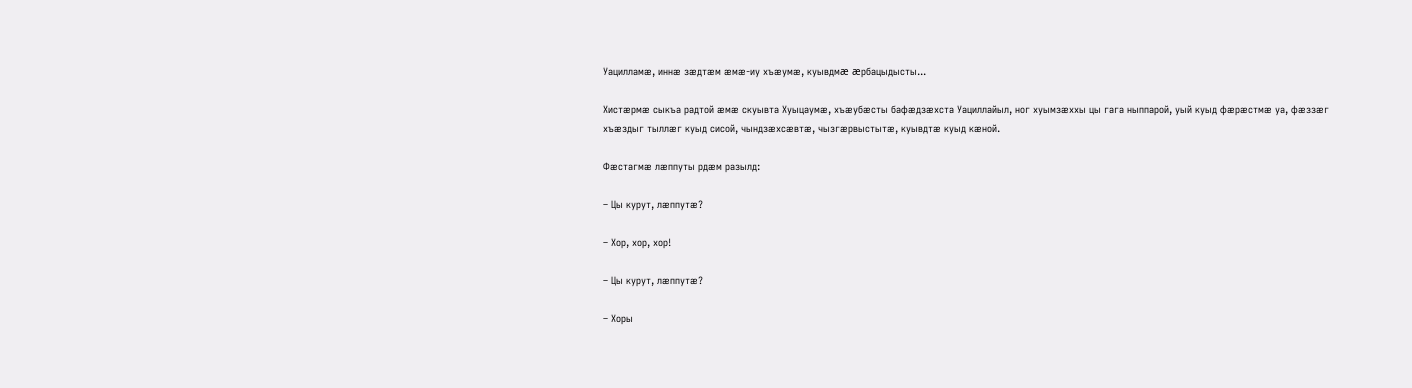Уацилламæ, иннæ зæдтæм æмæ-иу хъæумæ, куывдмæ æрбацыдысты...

Хистæрмæ сыкъа радтой æмæ скуывта Хуыцаумæ, хъæубæсты бафæдзæхста Уациллайыл, ног хуымзæххы цы гага ныппарой, уый куыд фæрæстмæ уа, фæззæг хъæздыг тыллæг куыд сисой, чындзæхсæвтæ, чызгæрвыстытæ, куывдтæ куыд кæной.

Фæстагмæ лæппуты рдæм разылд:

– Цы курут, лæппутæ?

– Хор, хор, хор!

– Цы курут, лæппутæ?

– Хоры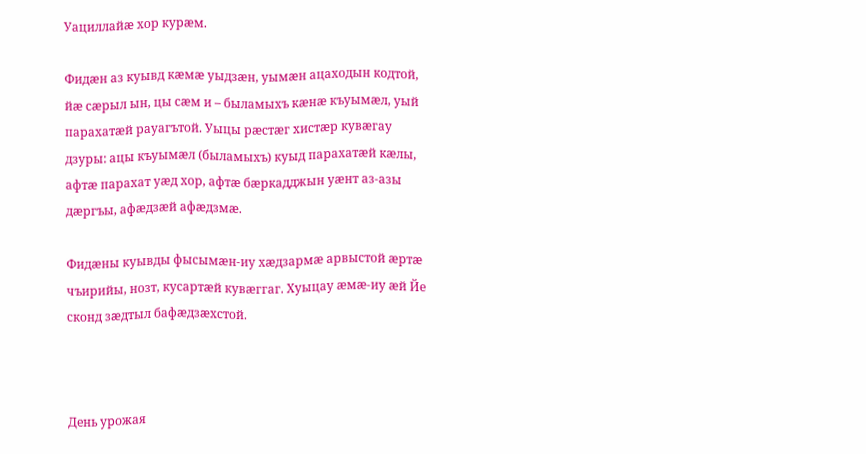Уациллайæ хор курæм.

Фидæн аз куывд кæмæ уыдзæн, уымæн ацаходын кодтой, йæ сæрыл ын, цы сæм и – быламыхъ кæнæ къуымæл, уый парахатæй рауагътой. Уыцы рæстæг хистæр кувæгау дзуры: ацы къуымæл (быламыхъ) куыд парахатæй кæлы, афтæ парахат уæд хор, афтæ бæркадджын уæнт аз-азы дæргъы, афæдзæй афæдзмæ.

Фидæны куывды фысымæн-иу хæдзармæ арвыстой æртæ чъирийы, нозт, кусартæй кувæггаг. Хуыцау æмæ-иу æй Йе сконд зæдтыл бафæдзæхстой.



День урожая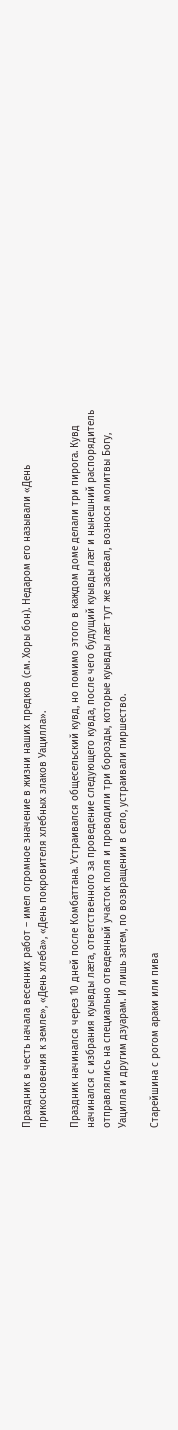Праздник в честь начала весенних работ – имел огромное значение в жизни наших предков (см. Хоры бон). Недаром его называли «День прикосновения к земле», «День хлеба», «День покровителя хлебных злаков Уацилла».

Праздник начинался через 10 дней после Комбаттана. Устраивался общесельский кувд, но помимо этого в каждом доме делали три пирога. Кувд начинался с избрания куывды лæга, ответственного за проведение следующего кувда, после чего будущий куывды лæг и нынешний распорядитель отправлялись на специально отведенный участок поля и проводили три борозды, которые куывды лæг тут же засевал, вознося молитвы Богу, Уацилла и другим дзуарам. И лишь затем, по возвращении в село, устраивали пиршество.

Старейшина с рогом араки или пива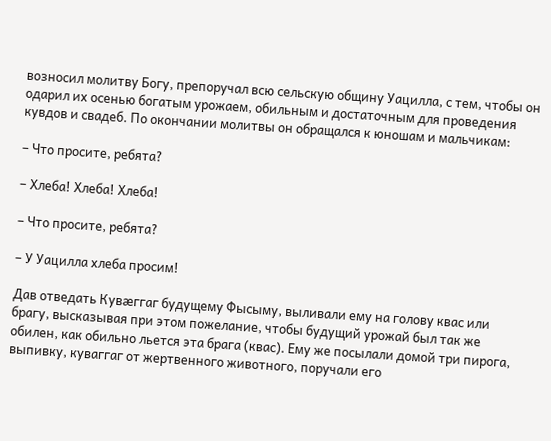возносил молитву Богу, препоручал всю сельскую общину Уацилла, с тем, чтобы он одарил их осенью богатым урожаем, обильным и достаточным для проведения кувдов и свадеб. По окончании молитвы он обращался к юношам и мальчикам:

– Что просите, ребята?

– Хлеба! Хлеба! Хлеба!

– Что просите, ребята?

– У Уацилла хлеба просим!

Дав отведать Кувæггаг будущему Фысыму, выливали ему на голову квас или брагу, высказывая при этом пожелание, чтобы будущий урожай был так же обилен, как обильно льется эта брага (квас). Ему же посылали домой три пирога, выпивку, куваггаг от жертвенного животного, поручали его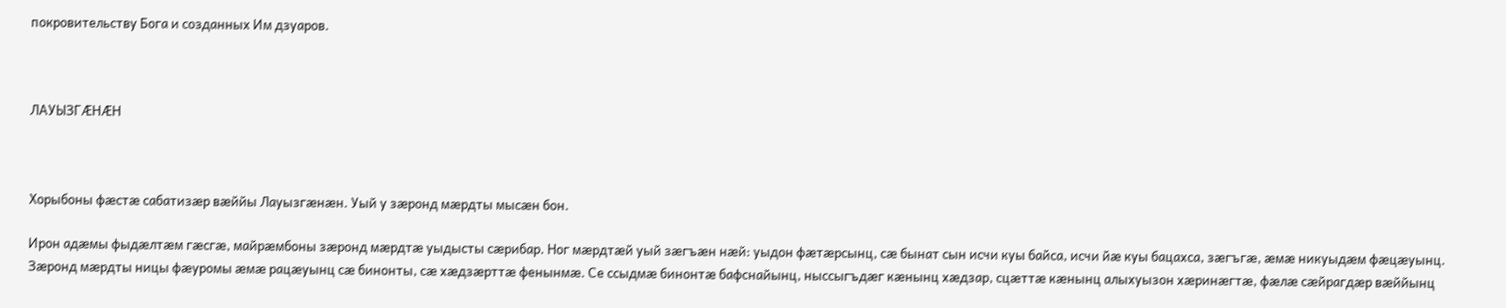покровительству Бога и созданных Им дзуаров.



ЛАУЫЗГÆНÆН



Хорыбоны фæстæ сабатизæр вæййы Лауызгæнæн. Уый у зæронд мæрдты мысæн бон.

Ирон адæмы фыдæлтæм гæсгæ, майрæмбоны зæронд мæрдтæ уыдысты сæрибар. Ног мæрдтæй уый зæгъæн нæй: уыдон фæтæрсынц, сæ бынат сын исчи куы байса, исчи йæ куы бацахса, зæгъгæ, æмæ никуыдæм фæцæуынц. Зæронд мæрдты ницы фæуромы æмæ рацæуынц сæ бинонты, сæ хæдзæрттæ фенынмæ. Се ссыдмæ бинонтæ бафснайынц, ныссыгъдæг кæнынц хæдзар, сцæттæ кæнынц алыхуызон хæринæгтæ, фæлæ сæйрагдæр вæййынц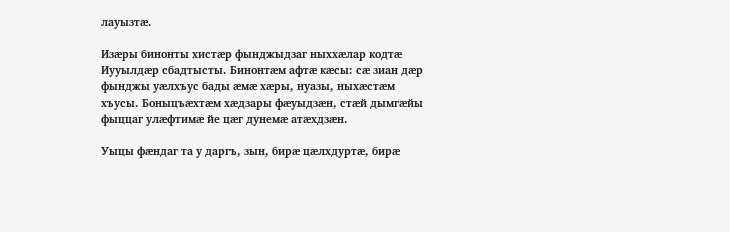лауызтæ.

Изæры бинонты хистæр фынджыдзаг ныххæлар кодтæ Иууылдæр сбадтысты. Бинонтæм афтæ кæсы: сæ зиан дæр фынджы уæлхъус бады æмæ хæры, нуазы, ныхæстæм хъусы. Боныцъæхтæм хæдзары фæуыдзæн, стæй дымгæйы фыццаг улæфтимæ йе цæг дунемæ атæхдзæн.

Уыцы фæндаг та у даргъ, зын, бирæ цæлхдуртæ, бирæ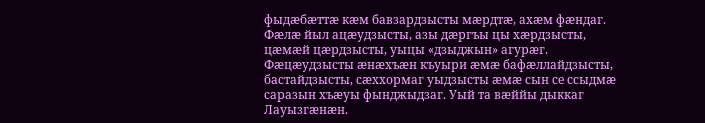фыдæбæттæ кæм бавзардзысты мæрдтæ, ахæм фæндаг. Фæлæ йыл ацæудзысты, азы дæргъы цы хæрдзысты, цæмæй цæрдзысты, уыцы «дзыджын» агурæг. Фæцæудзысты æнæхъæн къуыри æмæ бафæллайдзысты, бастайдзысты, сæххормаг уыдзысты æмæ сын се ссыдмæ саразын хъæуы фынджыдзаг. Уый та вæййы дыккаг Лауызгæнæн.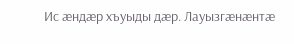Ис æндæр хъуыды дæр. Лауызгæнæнтæ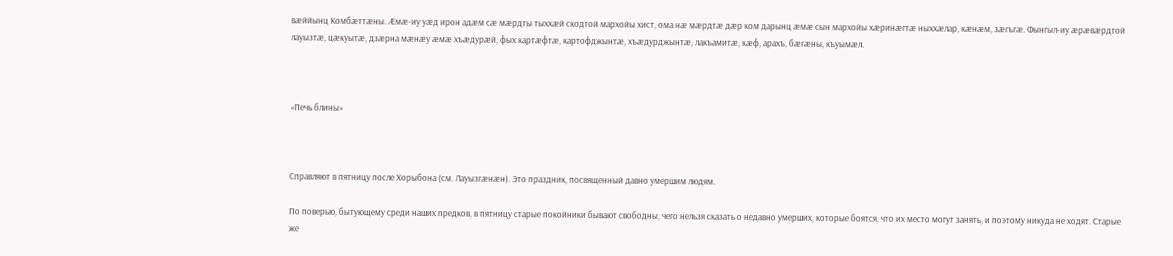вæййынц Комбæттæны. Æмæ-иу уæд ирон адæм сæ мæрдты тыххæй скодтой мархойы хист, ома нæ мæрдтæ дæр ком дарынц æмæ сын мархойы хæринæгтæ ныххæлар, кæнæм, зæгъгæ. Фынгыл-иу æрæвæрдтой лауызтæ, цæкуытæ, дзæрна мæнæу æмæ хъæдурæй, фых картæфтæ, картофджынтæ, хъæдурджынтæ, лакъамитæ, кæф, арахъ, бæгæны, къуымæл.



«Печь блины»



Справляют в пятницу после Хорыбона (см. Лауызгæнæн). Это праздник, посвященный давно умершим людям.

По поверью, бытующему среди наших предков, в пятницу старые покойники бывают свободны, чего нельзя сказать о недавно умерших, которые боятся, что их место могут занять, и поэтому никуда не ходят. Старые же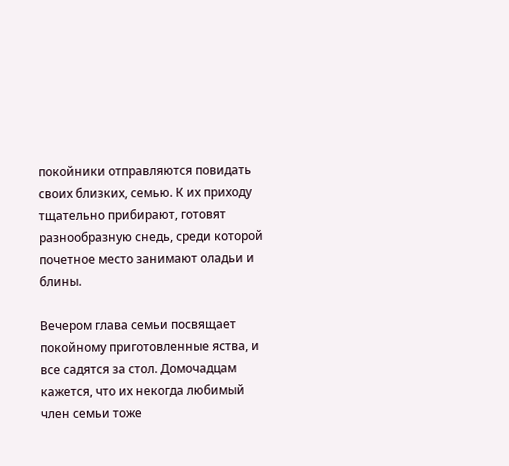покойники отправляются повидать своих близких, семью. К их приходу тщательно прибирают, готовят разнообразную снедь, среди которой почетное место занимают оладьи и блины.

Вечером глава семьи посвящает покойному приготовленные яства, и все садятся за стол. Домочадцам кажется, что их некогда любимый член семьи тоже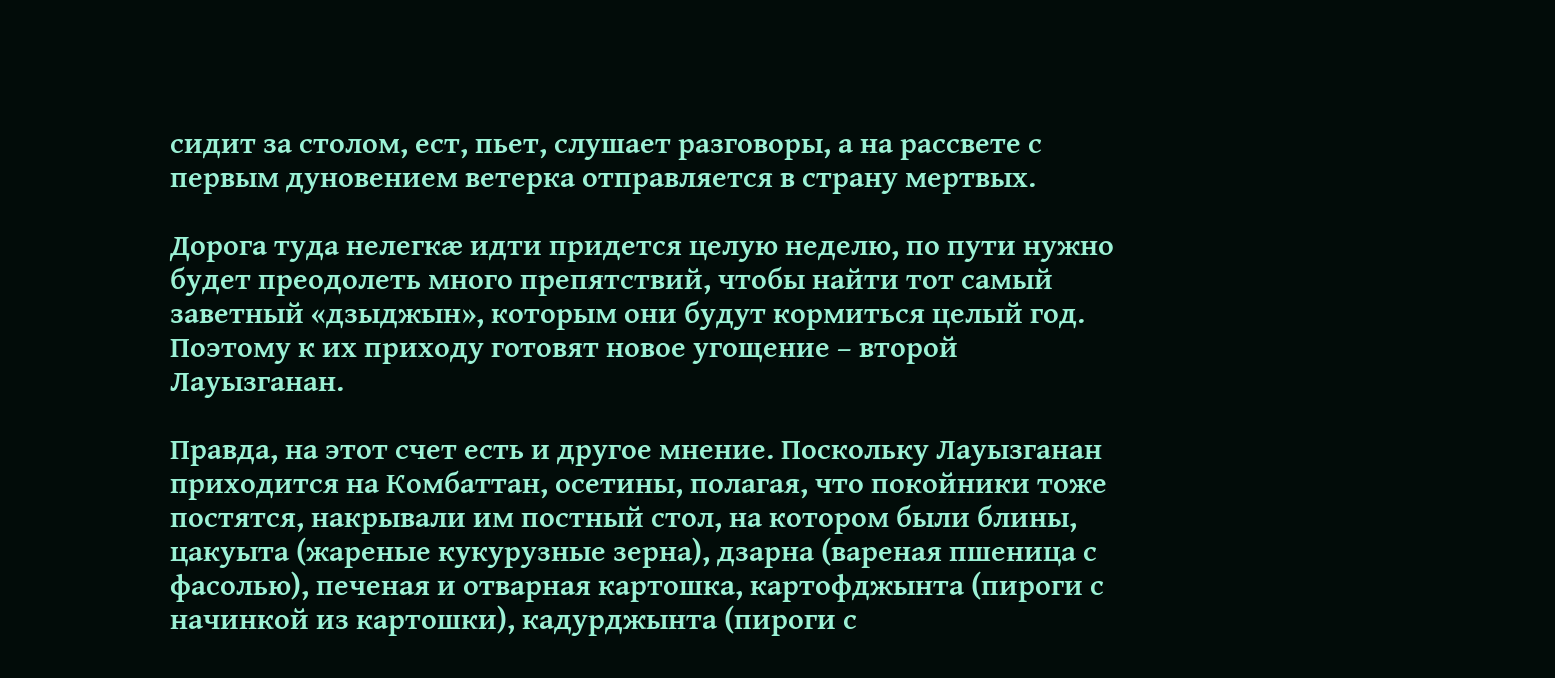сидит за столом, ест, пьет, слушает разговоры, а на рассвете с первым дуновением ветерка отправляется в страну мертвых.

Дорога туда нелегкæ идти придется целую неделю, по пути нужно будет преодолеть много препятствий, чтобы найти тот самый заветный «дзыджын», которым они будут кормиться целый год. Поэтому к их приходу готовят новое угощение – второй Лауызганан.

Правда, на этот счет есть и другое мнение. Поскольку Лауызганан приходится на Комбаттан, осетины, полагая, что покойники тоже постятся, накрывали им постный стол, на котором были блины, цакуыта (жареные кукурузные зерна), дзарна (вареная пшеница с фасолью), печеная и отварная картошка, картофджынта (пироги с начинкой из картошки), кадурджынта (пироги с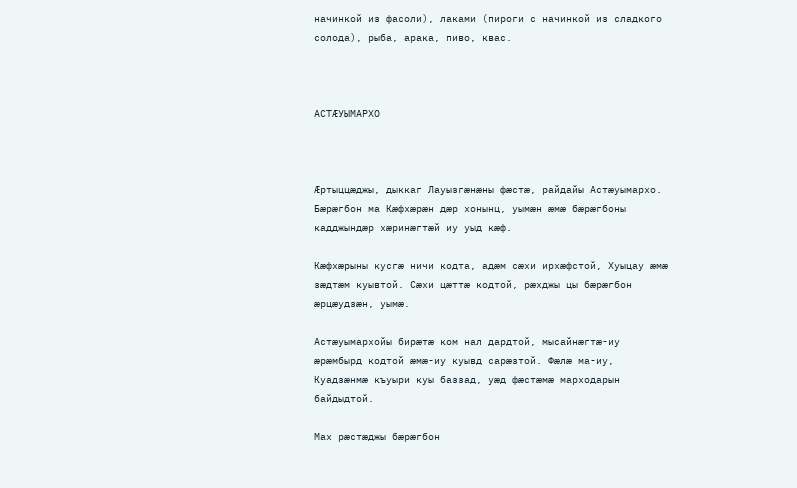начинкой из фасоли), лаками (пироги с начинкой из сладкого солода), рыба, арака, пиво, квас.



АСТÆУЫМАРХО



Æртыццæджы, дыккаг Лауызгæнæны фæстæ, райдайы Астæуымархо. Бæрæгбон ма Кæфхæрæн дæр хонынц, уымæн æмæ бæрæгбоны кадджындæр хæринæгтæй иу уыд кæф.

Кæфхæрыны кусгæ ничи кодта, адæм сæхи ирхæфстой, Хуыцау æмæ зæдтæм куывтой. Сæхи цæттæ кодтой, рæхджы цы бæрæгбон æрцæудзæн, уымæ.

Астæуымархойы бирæтæ ком нал дардтой, мысайнæгтæ-иу æрæмбырд кодтой æмæ-иу куывд сарæзтой. Фæлæ ма-иу, Куадзæнмæ къуыри куы баззад, уæд фæстæмæ марходарын байдыдтой.

Мах рæстæджы бæрæгбон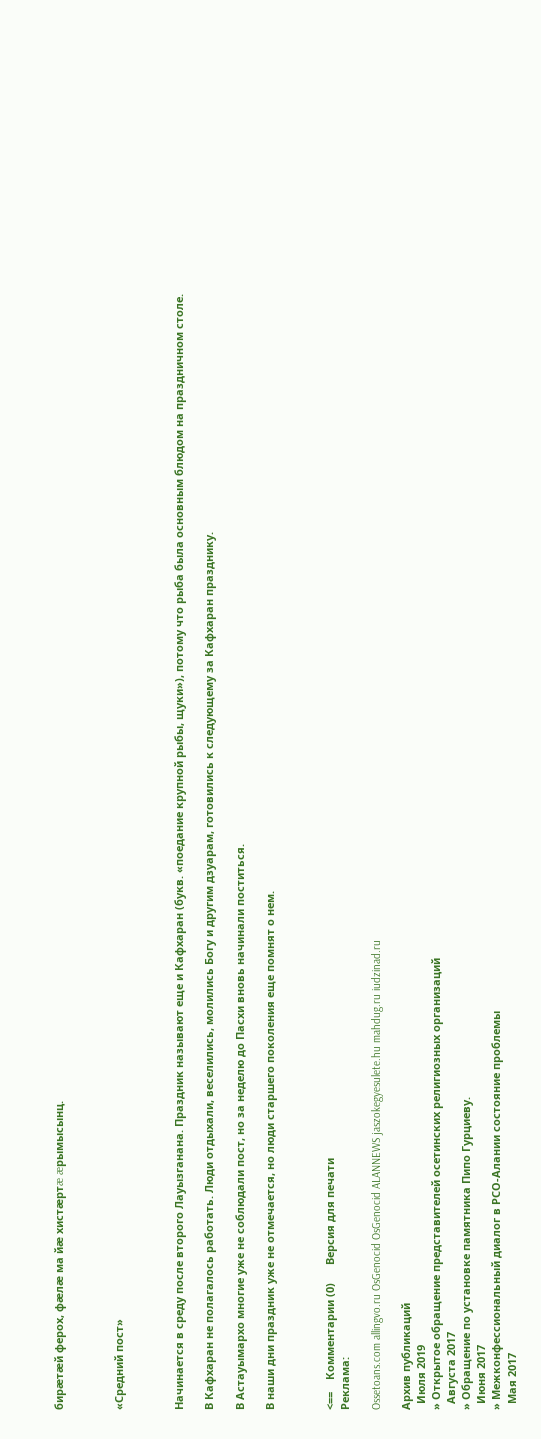бирæтæй ферох, фæлæ ма йæ хистæртæ æрымысынц.



«Средний пост»



Начинается в среду после второго Лауызганана. Праздник называют еще и Кафхаран (букв. «поедание крупной рыбы, щуки»), потому что рыба была основным блюдом на праздничном столе.

В Кафхаран не полагалось работать. Люди отдыхали, веселились, молились Богу и другим дзуарам, готовились к следующему за Кафхаран празднику.

В Астауымархо многие уже не соблюдали пост, но за неделю до Пасхи вновь начинали поститься.

В наши дни праздник уже не отмечается, но люди старшего поколения еще помнят о нем.



<==    Комментарии (0)      Версия для печати
Реклама:

Ossetoans.com allingvo.ru OsGenocid OsGenocid ALANNEWS jaszokegyesulete.hu mahdug.ru iudzinad.ru

Архив публикаций
  Июля 2019
» Открытое обращение представителей осетинских религиозных организаций
  Августа 2017
» Обращение по установке памятника Пипо Гурциеву.
  Июня 2017
» Межконфессиональный диалог в РСО-Алании состояние проблемы
  Мая 2017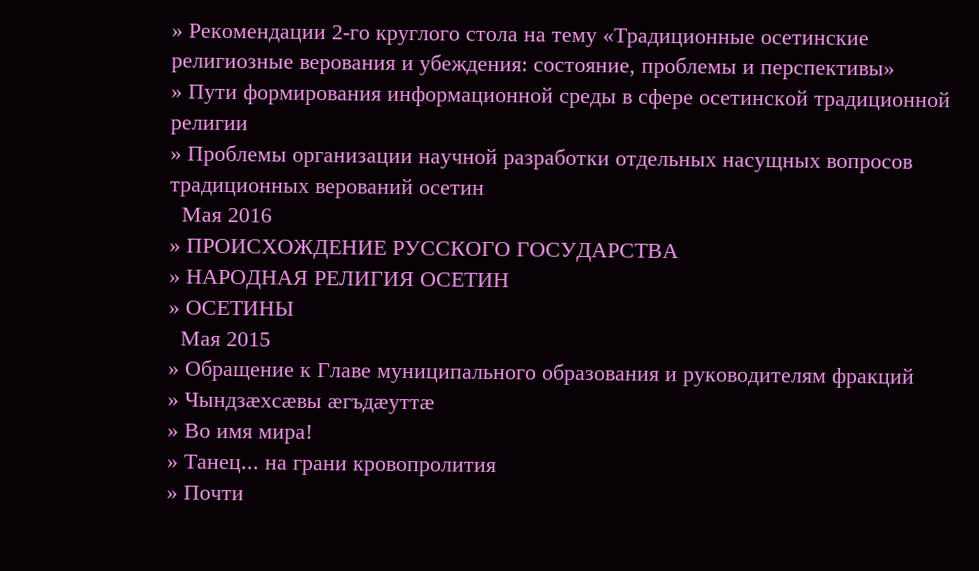» Рекомендации 2-го круглого стола на тему «Традиционные осетинские религиозные верования и убеждения: состояние, проблемы и перспективы»
» Пути формирования информационной среды в сфере осетинской традиционной религии
» Проблемы организации научной разработки отдельных насущных вопросов традиционных верований осетин
  Мая 2016
» ПРОИСХОЖДЕНИЕ РУССКОГО ГОСУДАРСТВА
» НАРОДНАЯ РЕЛИГИЯ ОСЕТИН
» ОСЕТИНЫ
  Мая 2015
» Обращение к Главе муниципального образования и руководителям фракций
» Чындзӕхсӕвы ӕгъдӕуттӕ
» Во имя мира!
» Танец... на грани кровопролития
» Почти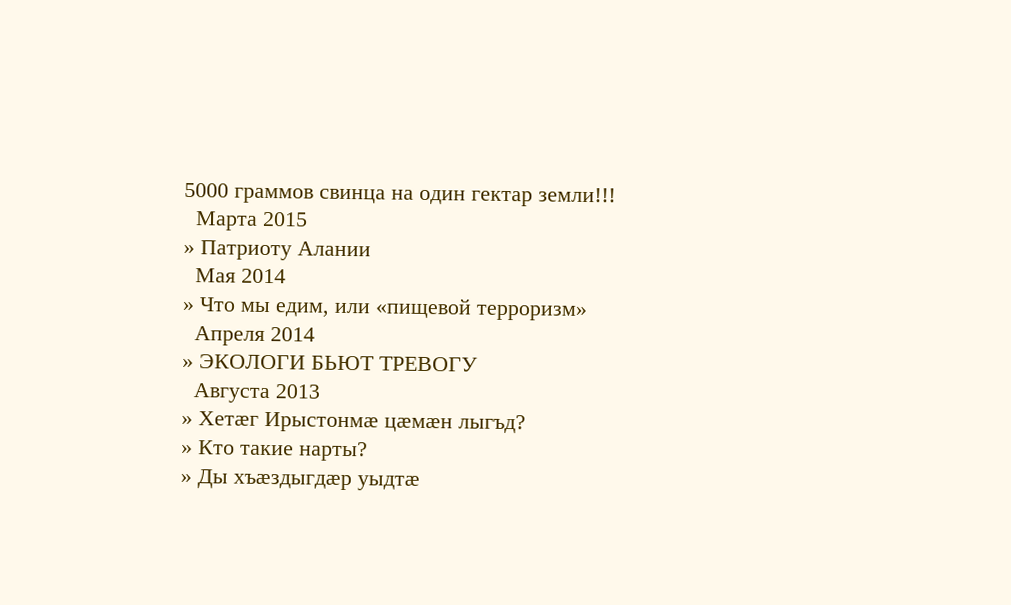5000 граммов свинца на один гектар земли!!!
  Марта 2015
» Патриоту Алании
  Мая 2014
» Что мы едим, или «пищевой терроризм»
  Апреля 2014
» ЭКОЛОГИ БЬЮТ ТРЕВОГУ
  Августа 2013
» Хетӕг Ирыстонмӕ цӕмӕн лыгъд?
» Кто такие нарты?
» Ды хъæздыгдæр уыдтæ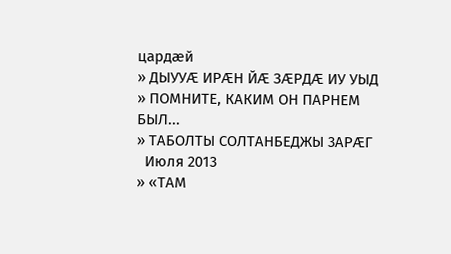цардæй
» ДЫУУӔ ИРӔН ЙӔ ЗӔРДӔ ИУ УЫД
» ПОМНИТЕ, КАКИМ ОН ПАРНЕМ БЫЛ...
» ТАБОЛТЫ СОЛТАНБЕДЖЫ 3АРӔГ
  Июля 2013
» «ТАМ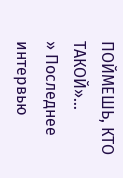ПОЙМЕШЬ, КТО ТАКОЙ»…
» Последнее интервью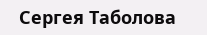Сергея Таболова